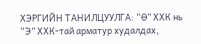ХЭРГИЙН ТАНИЛЦУУЛГА: “Ө” ХХК нь “Э” ХХК-тай арматур худалдах,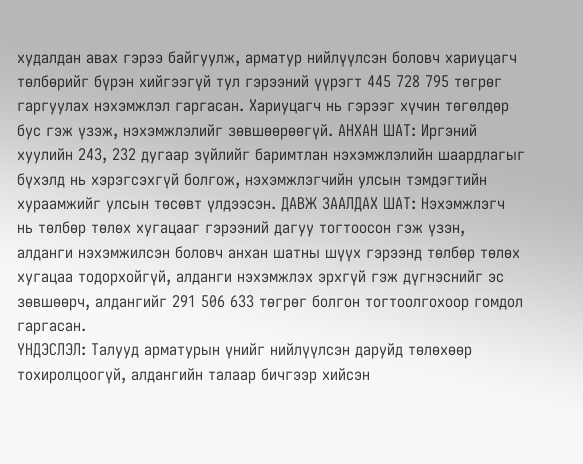худалдан авах гэрээ байгуулж, арматур нийлүүлсэн боловч хариуцагч төлбөрийг бүрэн хийгээгүй тул гэрээний үүрэгт 445 728 795 төгрөг гаргуулах нэхэмжлэл гаргасан. Хариуцагч нь гэрээг хүчин төгөлдөр бус гэж үзэж, нэхэмжлэлийг зөвшөөрөөгүй. АНХАН ШАТ: Иргэний хуулийн 243, 232 дугаар зүйлийг баримтлан нэхэмжлэлийн шаардлагыг бүхэлд нь хэрэгсэхгүй болгож, нэхэмжлэгчийн улсын тэмдэгтийн хураамжийг улсын төсөвт үлдээсэн. ДАВЖ ЗААЛДАХ ШАТ: Нэхэмжлэгч нь төлбөр төлөх хугацааг гэрээний дагуу тогтоосон гэж үзэн, алданги нэхэмжилсэн боловч анхан шатны шүүх гэрээнд төлбөр төлөх хугацаа тодорхойгүй, алданги нэхэмжлэх эрхгүй гэж дүгнэснийг эс зөвшөөрч, алдангийг 291 506 633 төгрөг болгон тогтоолгохоор гомдол гаргасан.
ҮНДЭСЛЭЛ: Талууд арматурын үнийг нийлүүлсэн даруйд төлөхөөр тохиролцоогүй, алдангийн талаар бичгээр хийсэн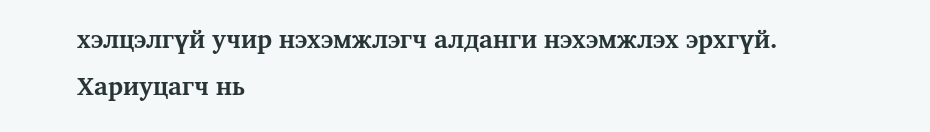хэлцэлгүй учир нэхэмжлэгч алданги нэхэмжлэх эрхгүй. Хариуцагч нь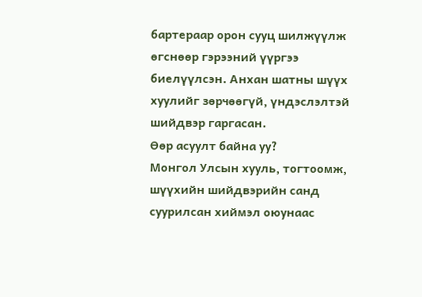бартераар орон сууц шилжүүлж өгснөөр гэрээний үүргээ биелүүлсэн. Анхан шатны шүүх хуулийг зөрчөөгүй, үндэслэлтэй шийдвэр гаргасан.
Өөр асуулт байна уу?
Монгол Улсын хууль, тогтоомж, шүүхийн шийдвэрийн санд суурилсан хиймэл оюунаас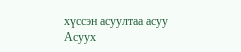хүссэн асуултаа асуу
Асуух